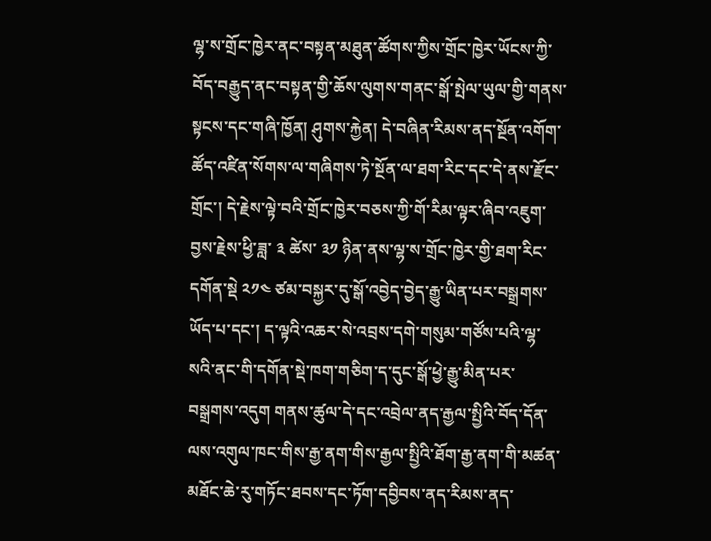ལྷ་ས་གྲོང་ཁྱེར་ནང་བསྟན་མཐུན་ཚོགས་ཀྱིས་གྲོང་ཁྱེར་ཡོངས་ཀྱི་བོད་བརྒྱུད་ནང་བསྟན་གྱི་ཆོས་ལུགས་གནང་སྒོ་སྤེལ་ཡུལ་གྱི་གནས་སྟངས་དང་གཞི་ཁྱོན། ཤུགས་རྐྱེན། དེ་བཞིན་རིམས་ནད་སྔོན་འགོག་ཚོད་འཛིན་སོགས་ལ་གཞིགས་ཏེ་སྔོན་ལ་ཐག་རིང་དང་དེ་ནས་རྫོང་གྲོང་། དེ་རྗེས་ལྟེ་བའི་གྲོང་ཁྱེར་བཅས་ཀྱི་གོ་རིམ་ལྟར་ཞིབ་འཇུག་བྱས་རྗེས་ཕྱི་ཟླ་ ༣ ཚེས་ ༣༡ ཉིན་ནས་ལྷ་ས་གྲོང་ཁྱེར་གྱི་ཐག་རིང་དགོན་སྡེ ༢༡༤ ཙམ་བསྐྱར་དུ་སྒོ་འབྱེད་བྱེད་རྒྱུ་ཡིན་པར་བསྒྲགས་ཡོད་པ་དང་། ད་ལྟའི་འཆར་སེ་འབྲས་དགེ་གསུམ་གཙོས་པའི་ལྷ་སའི་ནང་གི་དགོན་སྡེ་ཁག་གཅིག་ད་དུང་སྒོ་ཕྱེ་རྒྱུ་མིན་པར་བསྒྲགས་འདུག གནས་ཚུལ་དེ་དང་འབྲེལ་ནད་རྒྱལ་སྤྱིའི་བོད་དོན་ལས་འགུལ་ཁང་གིས་རྒྱ་ནག་གིས་རྒྱལ་སྤྱིའི་ཐོག་རྒྱ་ནག་གི་མཚན་མཐོང་ཆེ་རུ་གཏོང་ཐབས་དང་ཏོག་དབྱིབས་ནད་རིམས་ནད་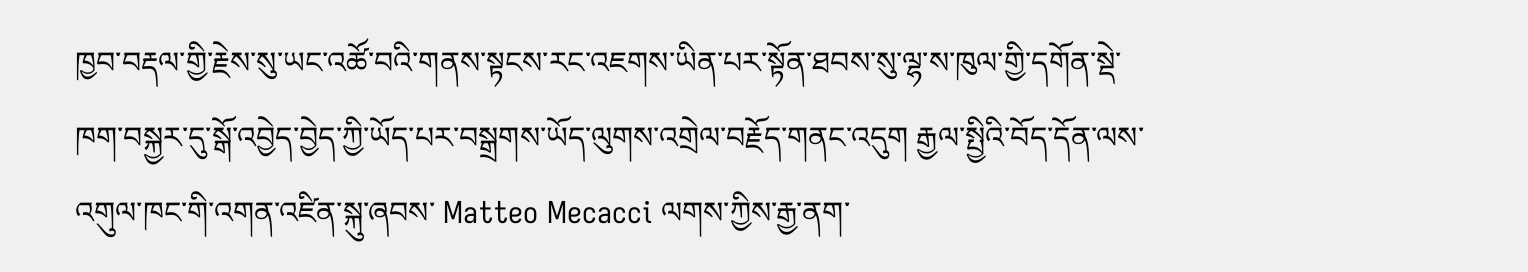ཁྱབ་བརྡལ་གྱི་རྗེས་སུ་ཡང་འཚོ་བའི་གནས་སྟངས་རང་འཇགས་ཡིན་པར་སྟོན་ཐབས་སུ་ལྷ་ས་ཁུལ་གྱི་དགོན་སྡེ་ཁག་བསྐྱར་དུ་སྒོ་འབྱེད་བྱེད་ཀྱི་ཡོད་པར་བསྒྲགས་ཡོད་ལུགས་འགྲེལ་བརྗོད་གནང་འདུག རྒྱལ་སྤྱིའི་བོད་དོན་ལས་འགུལ་ཁང་གི་འགན་འཛིན་སྐུ་ཞབས་ Matteo Mecacci ལགས་ཀྱིས་རྒྱ་ནག་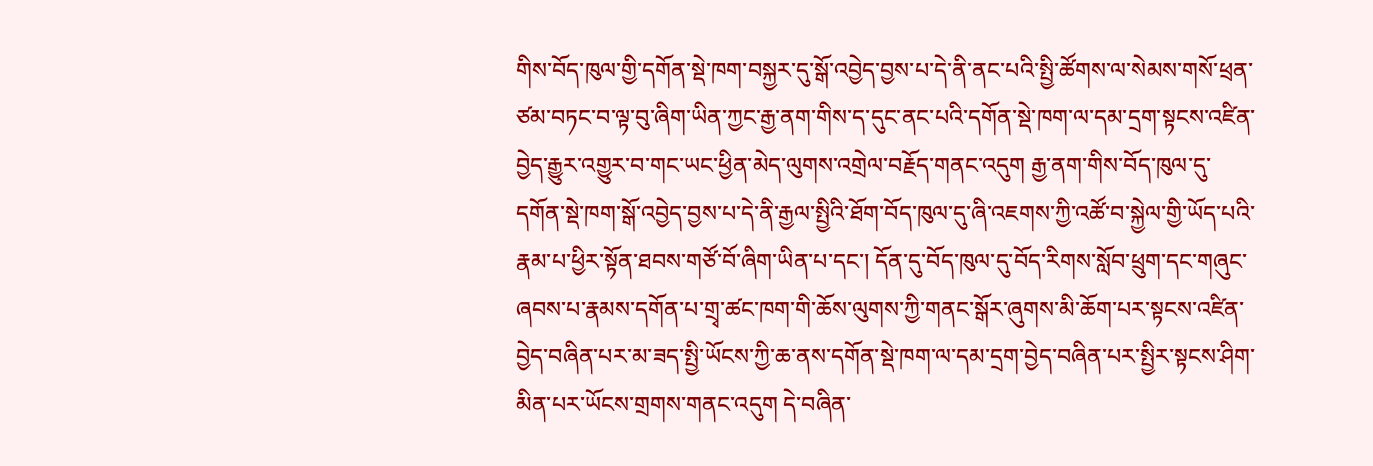གིས་བོད་ཁུལ་གྱི་དགོན་སྡེ་ཁག་བསྐྱར་དུ་སྒོ་འབྱེད་བྱས་པ་དེ་ནི་ནང་པའི་སྤྱི་ཚོགས་ལ་སེམས་གསོ་ཕྲན་ཙམ་བཏང་བ་ལྟ་བུ་ཞིག་ཡིན་ཀྱང་རྒྱ་ནག་གིས་ད་དུང་ནང་པའི་དགོན་སྡེ་ཁག་ལ་དམ་དྲག་སྟངས་འཛིན་བྱེད་རྒྱུར་འགྱུར་བ་གང་ཡང་ཕྱིན་མེད་ལུགས་འགྲེལ་བརྗོད་གནང་འདུག རྒྱ་ནག་གིས་བོད་ཁུལ་དུ་དགོན་སྡེ་ཁག་སྒོ་འབྱེད་བྱས་པ་དེ་ནི་རྒྱལ་སྤྱིའི་ཐོག་བོད་ཁུལ་དུ་ཞི་འཇགས་ཀྱི་འཚོ་བ་སྐྱེལ་གྱི་ཡོད་པའི་རྣམ་པ་ཕྱིར་སྟོན་ཐབས་གཙོ་བོ་ཞིག་ཡིན་པ་དང་། དོན་དུ་བོད་ཁུལ་དུ་བོད་རིགས་སློབ་ཕྲུག་དང་གཞུང་ཞབས་པ་རྣམས་དགོན་པ་གྲྭ་ཚང་ཁག་གི་ཆོས་ལུགས་ཀྱི་གནང་སྒོར་ཞུགས་མི་ཆོག་པར་སྟངས་འཛིན་བྱེད་བཞིན་པར་མ་ཟད་སྤྱི་ཡོངས་ཀྱི་ཆ་ནས་དགོན་སྡེ་ཁག་ལ་དམ་དྲག་བྱེད་བཞིན་པར་སྤྱིར་སྟངས་ཤིག་མིན་པར་ཡོངས་གྲགས་གནང་འདུག དེ་བཞིན་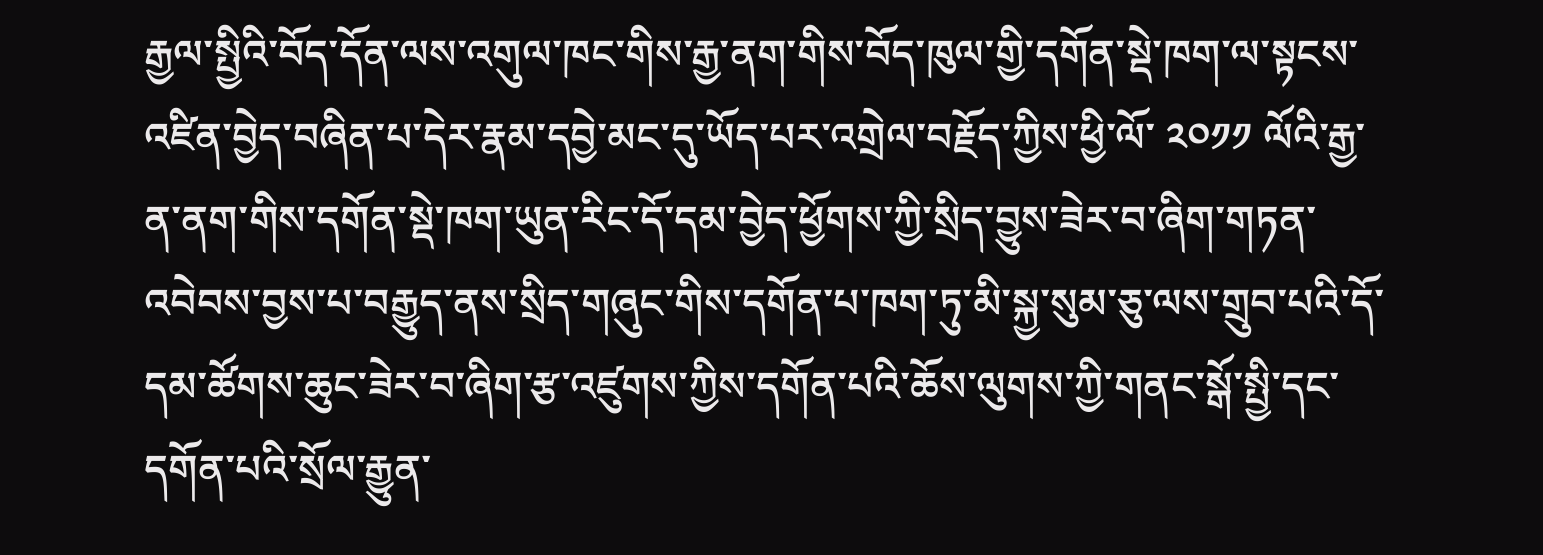རྒྱལ་སྤྱིའི་བོད་དོན་ལས་འགུལ་ཁང་གིས་རྒྱ་ནག་གིས་བོད་ཁུལ་གྱི་དགོན་སྡེ་ཁག་ལ་སྟངས་འཛིན་བྱེད་བཞིན་པ་དེར་རྣམ་དབྱེ་མང་དུ་ཡོད་པར་འགྲེལ་བརྗོད་ཀྱིས་ཕྱི་ལོ་ ༢༠༡༡ ལོའི་རྒྱ་ན་ནག་གིས་དགོན་སྡེ་ཁག་ཡུན་རིང་དོ་དམ་བྱེད་ཕྱོགས་ཀྱི་སྲིད་བྱུས་ཟེར་བ་ཞིག་གཏན་འབེབས་བྱས་པ་བརྒྱུད་ནས་སྲིད་གཞུང་གིས་དགོན་པ་ཁག་ཏུ་མི་སྐྱ་སུམ་ཅུ་ལས་གྲུབ་པའི་དོ་དམ་ཚོགས་ཆུང་ཟེར་བ་ཞིག་རྩ་འཛུགས་ཀྱིས་དགོན་པའི་ཆོས་ལུགས་ཀྱི་གནང་སྒོ་སྤྱི་དང་དགོན་པའི་སྲོལ་རྒྱུན་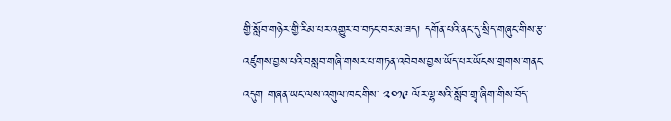གྱི་སློབ་གཉེར་གྱི་རིམ་པར་འགྱུར་བ་བཏང་བར་མ་ཟད། དགོན་པའི་ནང་དུ་སྲིད་གཞུང་གིས་རྩ་འཛུགས་བྱས་པའི་བསླབ་གཞི་གསར་པ་གཏན་འབེབས་བྱས་ཡོད་པར་ཡོངས་གྲགས་གནང་འདུག གཞན་ཡང་ལས་འགུལ་ཁང་གིས་ ༢༠༡༩ ལོར་ལྷ་སའི་སློབ་གྲྭ་ཞིག་གིས་བོད་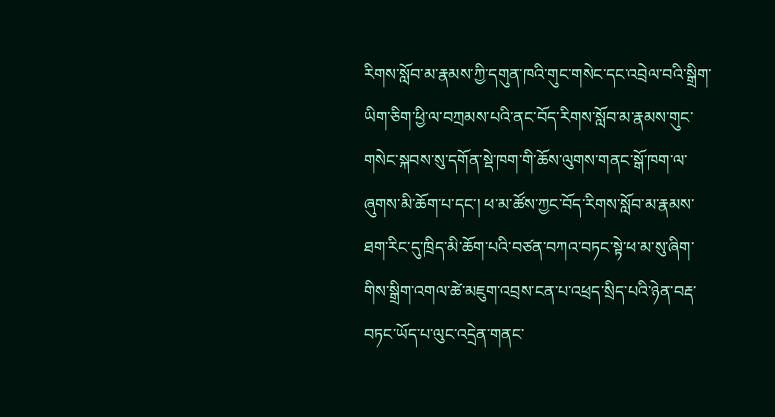རིགས་སློབ་མ་རྣམས་ཀྱི་དགུན་ཁའི་གུང་གསེང་དང་འབྲེལ་བའི་སྒྲིག་ཡིག་ཅིག་ཕྱི་ལ་བཀྲམས་པའི་ནང་བོད་རིགས་སློབ་མ་རྣམས་གུང་གསེང་སྐབས་སུ་དགོན་སྡེ་ཁག་གི་ཆོས་ལུགས་གནང་སྒོ་ཁག་ལ་ཞུགས་མི་ཆོག་པ་དང་། ཕ་མ་ཚོས་ཀྱང་བོད་རིགས་སློབ་མ་རྣམས་ཐག་རིང་དུ་ཁྲིད་མི་ཆོག་པའི་བཙན་བཀའ་བཏང་སྟེ་ཕ་མ་སུ་ཞིག་གིས་སྒྲིག་འགལ་ཚེ་མཇུག་འབྲས་ངན་པ་འཕྲད་སྲིད་པའི་ཉེན་བརྡ་བཏང་ཡོད་པ་ལུང་འདྲེན་གནང་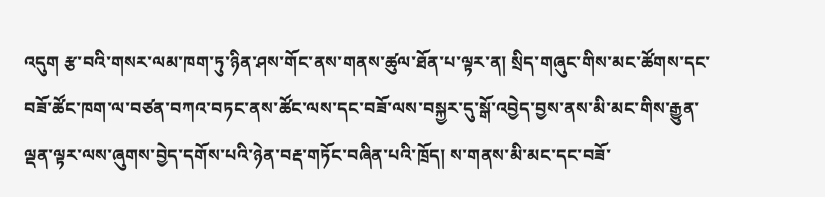འདུག རྩ་བའི་གསར་ལམ་ཁག་ཏུ་ཉིན་ཤས་གོང་ནས་གནས་ཚུལ་ཐོན་པ་ལྟར་ན། སྲིད་གཞུང་གིས་མང་ཚོགས་དང་བཟོ་ཚོང་ཁག་ལ་བཙན་བཀའ་བཏང་ནས་ཚོང་ལས་དང་བཟོ་ལས་བསྐྱར་དུ་སྒོ་འབྱེད་བྱས་ནས་མི་མང་གིས་རྒྱུན་ལྡན་ལྟར་ལས་ཞུགས་བྱེད་དགོས་པའི་ཉེན་བརྡ་གཏོང་བཞིན་པའི་ཁྲོད། ས་གནས་མི་མང་དང་བཟོ་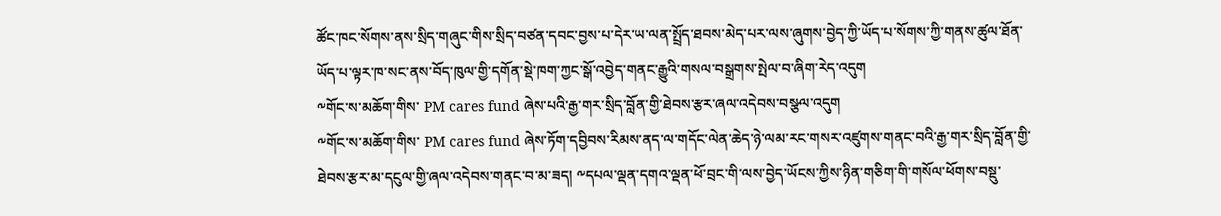ཚོང་ཁང་སོགས་ནས་སྲིད་གཞུང་གིས་སྲིད་བཙན་དབང་བྱས་པ་དེར་ཡ་ལན་སྤྲོད་ཐབས་མེད་པར་ལས་ཞུགས་བྱེད་ཀྱི་ཡོད་པ་སོགས་ཀྱི་གནས་ཚུལ་ཐོན་ཡོད་པ་ལྟར་ཁ་སང་ནས་བོད་ཁུལ་གྱི་དགོན་སྡེ་ཁག་ཀྱང་སྒོ་འབྱེད་གནང་རྒྱུའི་གསལ་བསྒྲགས་སྤེལ་བ་ཞིག་རེད་འདུག
༸གོང་ས་མཆོག་གིས་ PM cares fund ཞེས་པའི་རྒྱ་གར་སྲིད་བློན་གྱི་ཐེབས་རྩར་ཞལ་འདེབས་བསྩལ་འདུག
༸གོང་ས་མཆོག་གིས་ PM cares fund ཞེས་ཏོག་དབྱིབས་རིམས་ནད་ལ་གདོང་ལེན་ཆེད་ཉེ་ལམ་རང་གསར་འཛུགས་གནང་བའི་རྒྱ་གར་སྲིད་བློན་གྱི་ཐེབས་རྩར་མ་དངུལ་གྱི་ཞལ་འདེབས་གནང་བ་མ་ཟད། ༸དཔལ་ལྡན་དགའ་ལྡན་ཕོ་བྲང་གི་ལས་བྱེད་ཡོངས་ཀྱིས་ཉིན་གཅིག་གི་གསོལ་ཕོགས་བསྡུ་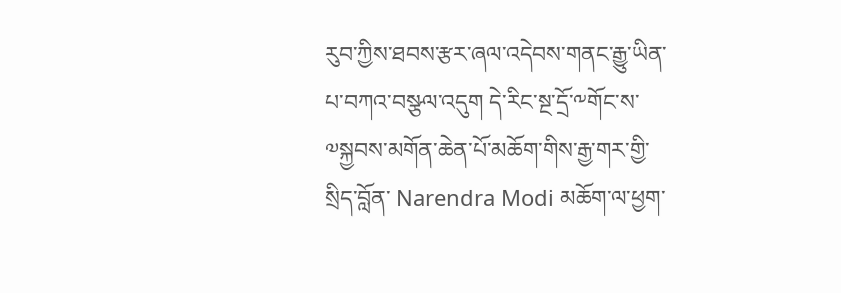རུབ་ཀྱིས་ཐབས་རྩར་ཞལ་འདེབས་གནང་རྒྱུ་ཡིན་པ་བཀའ་བསྩལ་འདུག དེ་རིང་སྔ་དྲོ་༸གོང་ས་༧སྐྱབས་མགོན་ཆེན་པོ་མཆོག་གིས་རྒྱ་གར་གྱི་སྲིད་བློན་ Narendra Modi མཆོག་ལ་ཕྱག་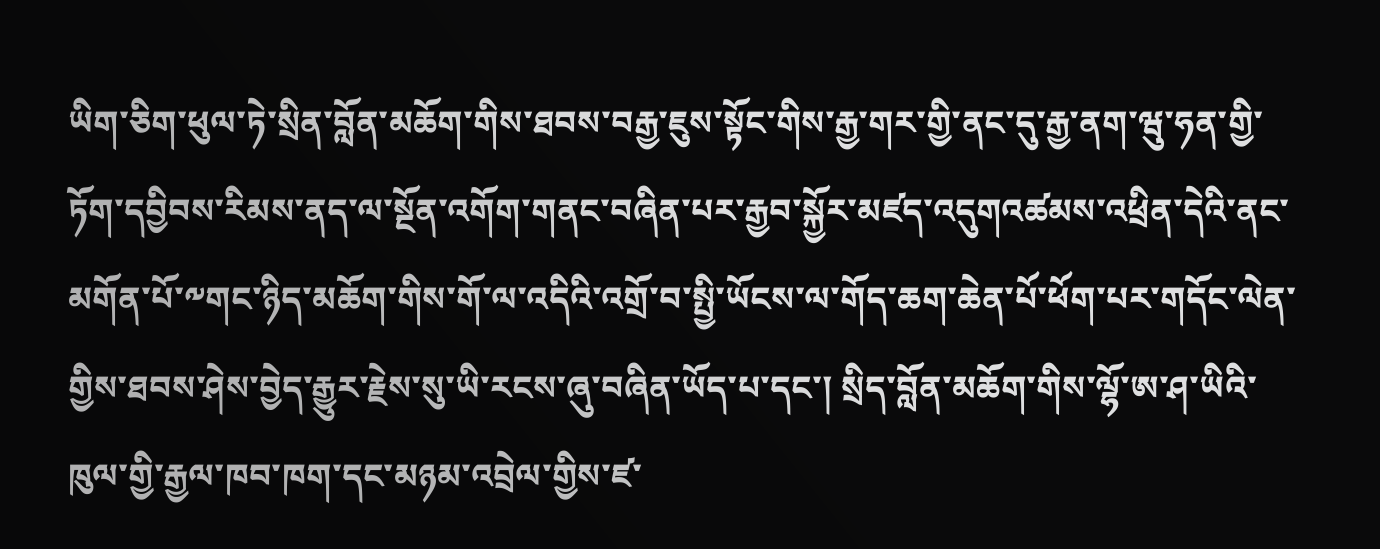ཡིག་ཅིག་ཕུལ་ཏེ་སྲིན་བློན་མཆོག་གིས་ཐབས་བརྒྱ་ཇུས་སྟོང་གིས་རྒྱ་གར་གྱི་ནང་དུ་རྒྱ་ནག་ཝུ་ཧན་གྱི་ཏོག་དབྱིབས་རིམས་ནད་ལ་སྔོན་འགོག་གནང་བཞིན་པར་རྒྱབ་སྐྱོར་མཛད་འདུགའཚམས་འཕྲིན་དེའི་ནང་མགོན་པོ་༸གང་ཉིད་མཆོག་གིས་གོ་ལ་འདིའི་འགྲོ་བ་སྤྱི་ཡོངས་ལ་གོད་ཆག་ཆེན་པོ་ཕོག་པར་གདོང་ལེན་གྱིས་ཐབས་ཤེས་བྱེད་རྒྱུར་རྗེས་སུ་ཡི་རངས་ཞུ་བཞིན་ཡོད་པ་དང་། སྲིད་བློན་མཆོག་གིས་ལྷོ་ཨ་ཤ་ཡིའི་ཁུལ་གྱི་རྒྱལ་ཁབ་ཁག་དང་མཉམ་འབྲེལ་གྱིས་ཛ་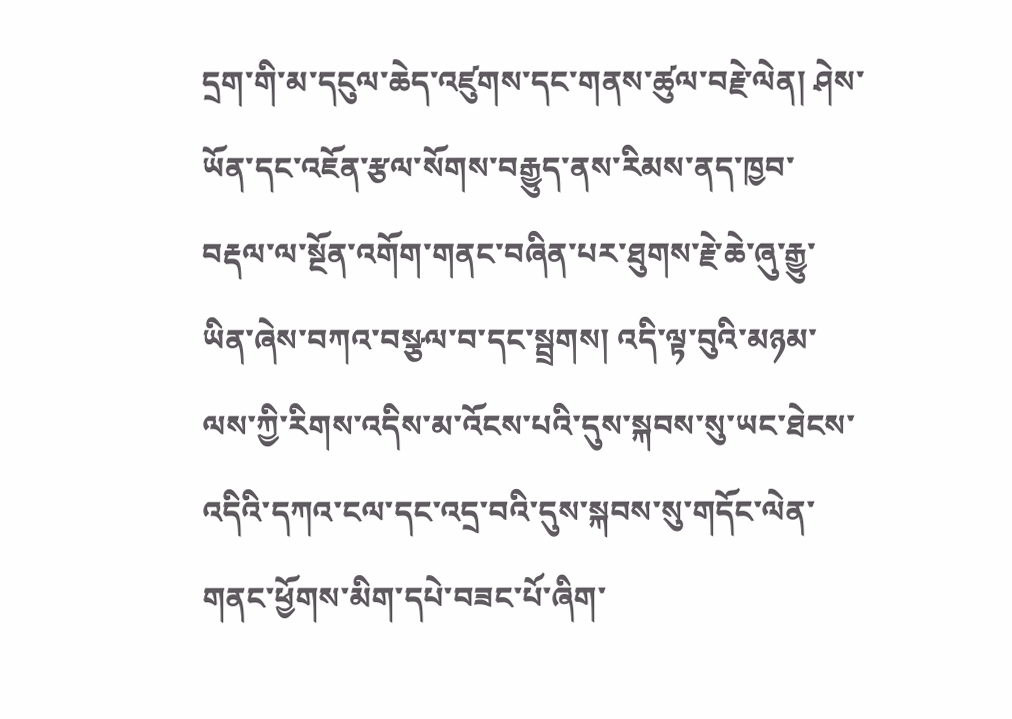དྲག་གི་མ་དངུལ་ཆེད་འཛུགས་དང་གནས་ཚུལ་བརྗེ་ལེན། ཤེས་ཡོན་དང་འཇོན་རྩལ་སོགས་བརྒྱུད་ནས་རིམས་ནད་ཁྱབ་བརྡལ་ལ་སྔོན་འགོག་གནང་བཞིན་པར་ཐུགས་རྗེ་ཆེ་ཞུ་རྒྱུ་ཡིན་ཞེས་བཀའ་བསྩལ་བ་དང་སྦྲགས། འདི་ལྟ་བུའི་མཉམ་ལས་ཀྱི་རིགས་འདིས་མ་འོངས་པའི་དུས་སྐབས་སུ་ཡང་ཐེངས་འདིའི་དཀའ་ངལ་དང་འདྲ་བའི་དུས་སྐབས་སུ་གདོང་ལེན་གནང་ཕྱོགས་མིག་དཔེ་བཟང་པོ་ཞིག་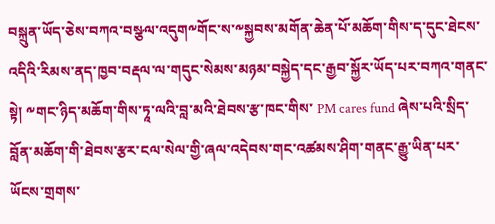བསྐྲུན་ཡོད་ཅེས་བཀའ་བསྩལ་འདུག༸གོང་ས་༸སྐྱབས་མགོན་ཆེན་པོ་མཆོག་གིས་ད་དུང་ཐེངས་འདིའི་རིམས་ནད་ཁྱབ་བརྡལ་ལ་གདུང་སེམས་མཉམ་བསྐྱེད་དང་རྒྱབ་སྐྱོར་ཡོད་པར་བཀའ་གནང་སྟེ། ༸གང་ཉིད་མཆོག་གིས་ཏཱ་ལའི་བླ་མའི་ཐེབས་རྩ་ཁང་གིས་ PM cares fund ཞེས་པའི་སྲིད་བློན་མཆོག་གི་ཐེབས་རྩར་ངལ་སེལ་གྱི་ཞལ་འདེབས་གང་འཚམས་ཤིག་གནང་རྒྱུ་ཡིན་པར་ཡོངས་གྲགས་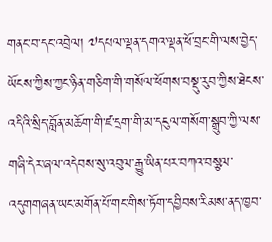གནང་བ་དང་འབྲེལ། ༧དཔལ་ལྡན་དགའ་ལྡན་ཕོ་བྲང་གི་ལས་བྱེད་ཡོངས་ཀྱིས་ཀྱང་ཉིན་གཅིག་གི་གསོལ་ཕོགས་བསྡུ་རུབ་ཀྱིས་ཐེངས་འདིའི་སྲིད་བློན་མཆོག་གི་ཛ་དྲག་གི་མ་དངུལ་གསོག་སྒྲུབ་ཀྱི་ལས་གཞི་དེར་ཞལ་འདེབས་སུ་འབུལ་རྒྱུ་ཡིན་པར་བཀའ་བསྩལ་འདུགགཞན་ཡང་མགོན་པོ་གང་གིས་ཏོག་དབྱིབས་རིམས་ནད་ཁྱབ་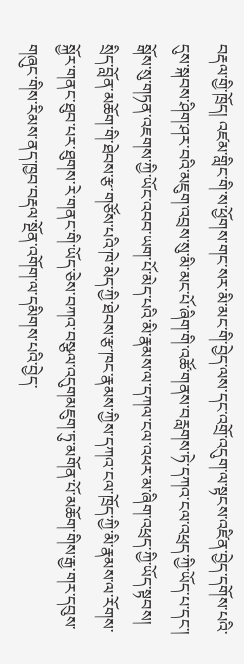བརྡལ་གྱི་ཁྲོད། འཛམ་གླིང་གི་ས་ཕྱོགས་གང་སར་མི་མང་གི་བྱེད་ལས་དང་འགྲོ་འདུག་ལ་སྟངས་འཛིན་བྱེད་དགོས་པའི་དུས་སྐབས་ཤིག་ཤར་བའི་མཇུག་འབྲས་སུ་མི་མང་པོ་ཞིག་གི་འཚོ་གནས་བརླགས་ཏེ་དཀའ་ངལ་འཕྲད་ཀྱི་ཡོད་པ་དང་། སྒོས་སུ་གཏན་འཇགས་ཀྱི་ཡོང་འབབ་ཡག་པོ་མེད་པའི་མི་རྣམས་ལ་དཀལ་ངལ་འཕར་མ་ཞིག་འཕྲད་ཀྱི་ཡོད་སྟབས། སྲིད་བློན་མཆོག་གི་ཐེབས་རྩ་གཙོས་པའི་ཁེ་མེད་ཀྱི་ཐེབས་རྩ་ཁང་རྣམས་ཀྱིས་དཀའ་ངལ་ཁྲོད་ཀྱི་མི་རྣམས་ལ་རོགས་སྐྱོར་གནང་ཐུབ་པར་ཐུགས་རེ་གནང་གི་ཡོད་ཅེས་བཀའ་བསྩལ་འདུགམཇུག་ཏུ་མགོན་པོ་མཆོག་གིས་རྒྱ་གར་དབུས་གཞུང་གིས་རིམས་ནད་ཁྱབ་བརྡལ་སྔོན་འགོག་ལ་དམིགས་པའི་བྱེད་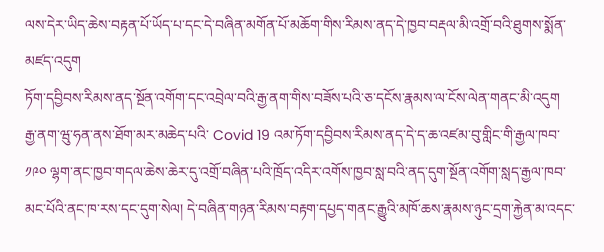ལས་དེར་ཡིད་ཆེས་བརྟན་པོ་ཡོད་པ་དང་དེ་བཞིན་མགོན་པོ་མཆོག་གིས་རིམས་ནད་དེ་ཁྱབ་བརྡལ་མི་འགྲོ་བའི་ཐུགས་སྨོན་མཛད་འདུག
ཏོག་དབྱིབས་རིམས་ནད་སྔོན་འགོག་དང་འབྲེལ་བའི་རྒྱ་ནག་གིས་བཟོས་པའི་ཅ་དངོས་རྣམས་ལ་ངོས་ལེན་གནང་མི་འདུག
རྒྱ་ནག་ཝུ་ཧན་ནས་ཐོག་མར་མཆེད་པའི་ Covid 19 འམ་ཏོག་དབྱིབས་རིམས་ནད་དེ་ད་ཆ་འཛམ་བུ་གླིང་གི་རྒྱལ་ཁབ་ ༡༩༠ ལྷག་ནང་ཁྱབ་གདལ་ཆེས་ཆེར་དུ་འགྲོ་བཞིན་པའི་ཁྲོད་འདིར་འགོས་ཁྱབ་སླ་བའི་ནད་དུག་སྔོན་འགོག་སླད་རྒྱལ་ཁབ་མང་པོའི་ནང་ཁ་རས་དང་དུག་སེལ། དེ་བཞིན་གཉན་རིམས་བརྟག་དཔྱད་གནང་རྒྱུའི་མཁོ་ཆས་རྣམས་ཉུང་དྲག་རྐྱེན་མ་འདང་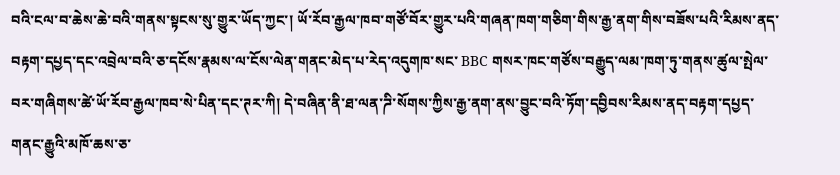བའི་ངལ་བ་ཆེས་ཆེ་བའི་གནས་སྟངས་སུ་གྱུར་ཡོད་ཀྱང་། ཡོ་རོབ་རྒྱལ་ཁབ་གཙོ་བོར་གྱུར་པའི་གཞན་ཁག་གཅིག་གིས་རྒྱ་ནག་གིས་བཟོས་པའི་རིམས་ནད་བརྟག་དཔྱད་དང་འབྲེལ་བའི་ཅ་དངོས་རྣམས་ལ་ངོས་ལེན་གནང་མེད་པ་རེད་འདུགཁ་སང་ BBC གསར་ཁང་གཙོས་བརྒྱུད་ལམ་ཁག་ཏུ་གནས་ཚུལ་སྤེལ་བར་གཞིགས་ཚེ་ཡོ་རོབ་རྒྱལ་ཁབ་སེ་པིན་དང་ཊར་ཀི། དེ་བཞིན་ནི་ཐ་ལན་ཌི་སོགས་ཀྱིས་རྒྱ་ནག་ནས་བྱུང་བའི་ཏོག་དབྱིབས་རིམས་ནད་བརྟག་དཔྱད་གནང་རྒྱུའི་མཁོ་ཆས་ཅ་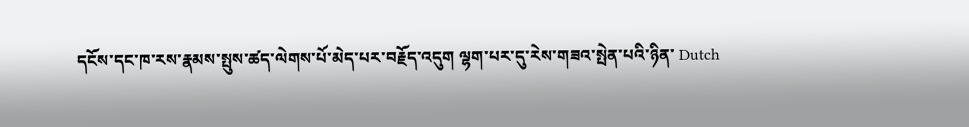དངོས་དང་ཁ་རས་རྣམས་སྤུས་ཚད་ལེགས་པོ་མེད་པར་བརྗོད་འདུག ལྷག་པར་དུ་རེས་གཟའ་སྤེན་པའི་ཉིན་ Dutch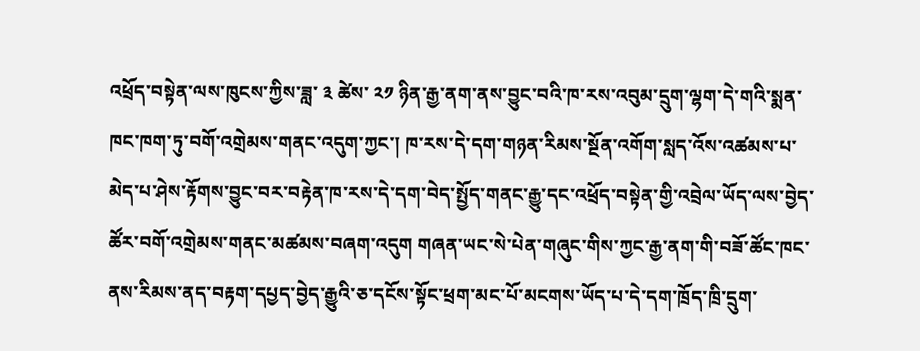འཕྲོད་བསྟེན་ལས་ཁུངས་ཀྱིས་ཟླ་ ༣ ཚེས་ ༢༡ ཉིན་རྒྱ་ནག་ནས་བྱུང་བའི་ཁ་རས་འབུམ་དྲུག་ལྷག་དེ་གའི་སྨན་ཁང་ཁག་ཏུ་བགོ་འགྲེམས་གནང་འདུག་ཀྱང་། ཁ་རས་དེ་དག་གཉན་རིམས་སྔོན་འགོག་སླད་འོས་འཚམས་པ་མེད་པ་ཤེས་རྟོགས་བྱུང་བར་བརྟེན་ཁ་རས་དེ་དག་བེད་སྤྱོད་གནང་རྒྱུ་དང་འཕྲོད་བསྟེན་གྱི་འབྲེལ་ཡོད་ལས་བྱེད་ཚོར་བགོ་འགྲེམས་གནང་མཚམས་བཞག་འདུག གཞན་ཡང་སེ་པེན་གཞུང་གིས་ཀྱང་རྒྱ་ནག་གི་བཟོ་ཚོང་ཁང་ནས་རིམས་ནད་བརྟག་དཔྱད་བྱེད་རྒྱུའི་ཅ་དངོས་སྟོང་ཕྲག་མང་པོ་མངགས་ཡོད་པ་དེ་དག་ཁྲོད་ཁྲི་དྲུག་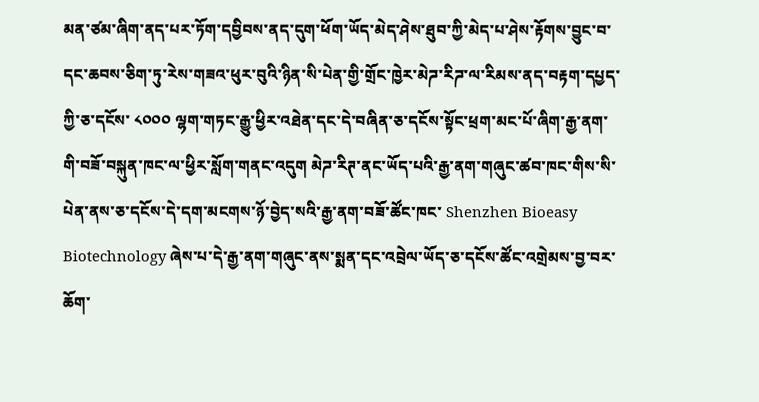མན་ཙམ་ཞིག་ནད་པར་ཏོག་དབྱིབས་ནད་དུག་ཕོག་ཡོད་མེད་ཤེས་ཐུབ་ཀྱི་མེད་པ་ཤེས་རྟོགས་བྱུང་བ་དང་ཆབས་ཅིག་ཏུ་རེས་གཟའ་ཕུར་བུའི་ཉིན་སི་པེན་གྱི་གྲོང་ཁྱེར་མེཌ་རིཌ་ལ་རིམས་ནད་བརྟག་དཔྱད་ཀྱི་ཅ་དངོས་ ༨༠༠༠ ལྷག་གཏང་རྒྱུ་ཕྱིར་འཐེན་དང་དེ་བཞིན་ཅ་དངོས་སྟོང་ཕྲག་མང་པོ་ཞིག་རྒྱ་ནག་གི་བཟོ་བསྐུན་ཁང་ལ་ཕྱིར་སློག་གནང་འདུག མེཌ་རིཊ་ནང་ཡོད་པའི་རྒྱ་ནག་གཞུང་ཚབ་ཁང་གིས་སི་པེན་ནས་ཅ་དངོས་དེ་དག་མངགས་ཉོ་བྱེད་སའི་རྒྱ་ནག་བཟོ་ཚོང་ཁང་ Shenzhen Bioeasy Biotechnology ཞེས་པ་དེ་རྒྱ་ནག་གཞུང་ནས་སྨན་དང་འབྲེལ་ཡོད་ཅ་དངོས་ཚོང་འགྲེམས་བྱ་བར་ཆོག་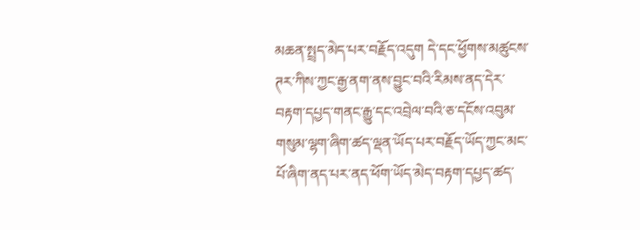མཆན་སྤྲད་མེད་པར་བརྗོད་འདུག དེ་དང་ཕྱོགས་མཚུངས་ཊར་ཀིས་ཀྱང་རྒྱ་ནག་ནས་བྱུང་བའི་རིམས་ནད་དེར་བརྟག་དཔྱད་གནང་རྒྱུ་དང་འབྲེལ་བའི་ཅ་དངོས་འབུམ་གསུམ་ལྷག་ཞིག་ཚད་ལྡན་ཡོད་པར་བརྗོད་ཡོད་ཀྱང་མང་པོ་ཞིག་ནད་པར་ནད་ཕོག་ཡོད་མེད་བརྟག་དཔྱད་ཚད་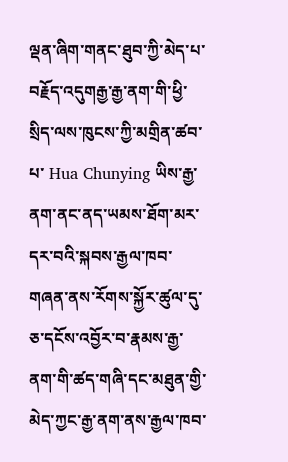ལྡན་ཞིག་གནང་ཐུབ་ཀྱི་མེད་པ་བརྗོད་འདུགརྒྱ་རྒྱ་ནག་གི་ཕྱི་སྲིད་ལས་ཁུངས་ཀྱི་མགྲིན་ཚབ་པ་ Hua Chunying ཡིས་རྒྱ་ནག་ནང་ནད་ཡམས་ཐོག་མར་དར་བའི་སྐབས་རྒྱལ་ཁབ་གཞན་ནས་རོགས་སྐྱོར་ཚུལ་དུ་ཅ་དངོས་འབྱོར་བ་རྣམས་རྒྱ་ནག་གི་ཚད་གཞི་དང་མཐུན་གྱི་མེད་ཀྱང་རྒྱ་ནག་ནས་རྒྱལ་ཁབ་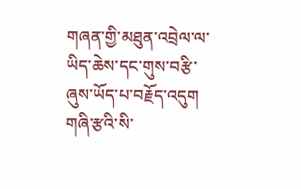གཞན་གྱི་མཐུན་འབྲེལ་ལ་ཡིད་ཆེས་དང་གུས་བརྩི་ཞུས་ཡོད་པ་བརྗོད་འདུག གཞི་རྩའི་སི་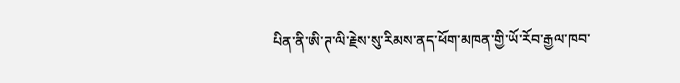པིན་ནི་ཨི་ཊ་ལི་རྗེས་སུ་རིམས་ནད་ཕོག་མཁན་གྱི་ཡོ་རོབ་རྒྱལ་ཁབ་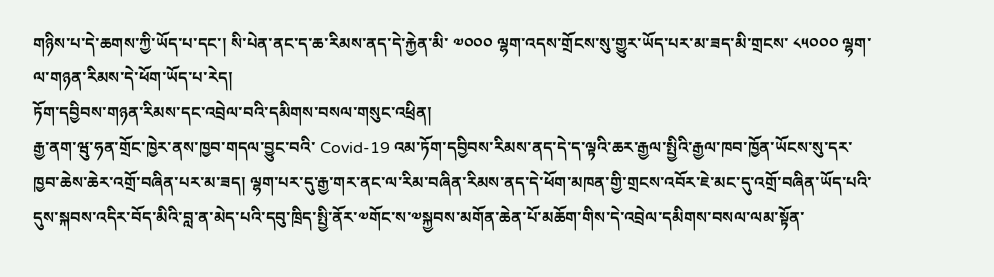གཉིས་པ་དེ་ཆགས་ཀྱི་ཡོད་པ་དང་། སི་པེན་ནང་ད་ཆ་རིམས་ནད་དེ་རྐྱེན་མི་ ༧༠༠༠ ལྷག་འདས་གྲོངས་སུ་གྱུར་ཡོད་པར་མ་ཟད་མི་གྲངས་ ༨༥༠༠༠ ལྷག་ལ་གཉན་རིམས་དེ་ཕོག་ཡོད་པ་རེད།
ཏོག་དབྱིབས་གཉན་རིམས་དང་འབྲེལ་བའི་དམིགས་བསལ་གསུང་འཕྲིན།
རྒྱ་ནག་ཝུ་ཧན་གྲོང་ཁྱེར་ནས་ཁྱབ་གདལ་བྱུང་བའི་ Covid-19 འམ་ཏོག་དབྱིབས་རིམས་ནད་དེ་ད་ལྟའི་ཆར་རྒྱལ་སྤྱིའི་རྒྱལ་ཁབ་ཁྱོན་ཡོངས་སུ་དར་ཁྱབ་ཆེས་ཆེར་འགྲོ་བཞིན་པར་མ་ཟད། ལྷག་པར་དུ་རྒྱ་གར་ནང་ལ་རིམ་བཞིན་རིམས་ནད་དེ་ཕོག་མཁན་གྱི་གྲངས་འབོར་ཇེ་མང་དུ་འགྲོ་བཞིན་ཡོད་པའི་དུས་སྐབས་འདིར་བོད་མིའི་བླ་ན་མེད་པའི་དབུ་ཁྲིད་སྤྱི་ནོར་༧གོང་ས་༧སྐྱབས་མགོན་ཆེན་པོ་མཆོག་གིས་དེ་འབྲེལ་དམིགས་བསལ་ལམ་སྟོན་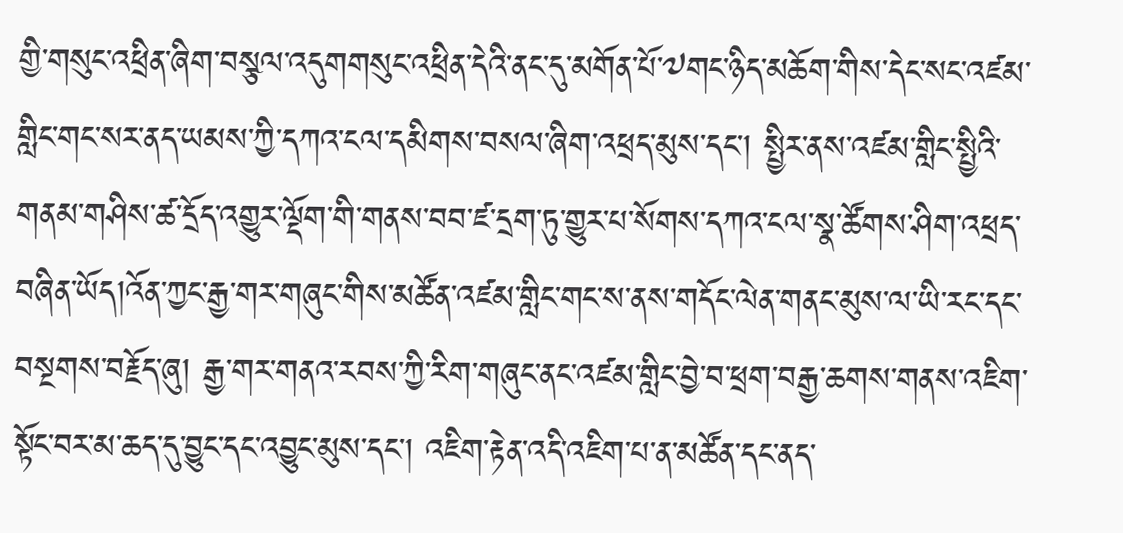གྱི་གསུང་འཕྲིན་ཞིག་བསྩལ་འདུགགསུང་འཕྲིན་དེའི་ནང་དུ་མགོན་པོ་༧གང་ཉིད་མཆོག་གིས་དེང་སང་འཛམ་གླིང་གང་སར་ནད་ཡམས་ཀྱི་དཀའ་ངལ་དམིགས་བསལ་ཞིག་འཕྲད་མུས་དང་། སྤྱིར་ནས་འཛམ་གླིང་སྤྱིའི་གནམ་གཤིས་ཚ་དྲོད་འགྱུར་ལྡོག་གི་གནས་བབ་ཛ་དྲག་ཏུ་གྱུར་པ་སོགས་དཀའ་ངལ་སྣ་ཚོགས་ཤིག་འཕྲད་བཞིན་ཡོད།འོན་ཀྱང་རྒྱ་གར་གཞུང་གིས་མཚོན་འཛམ་གླིང་གང་ས་ནས་གདོང་ལེན་གནང་མུས་ལ་ཡི་རང་དང་བསྔགས་བརྗོད་ཞུ། རྒྱ་གར་གནའ་རབས་ཀྱི་རིག་གཞུང་ནང་འཛམ་གླིང་བྱེ་བ་ཕྲག་བརྒྱ་ཆགས་གནས་འཇིག་སྟོང་བར་མ་ཆད་དུ་བྱུང་དང་འབྱུང་མུས་དང་། འཇིག་རྟེན་འདི་འཇིག་པ་ན་མཚོན་དང་ནད་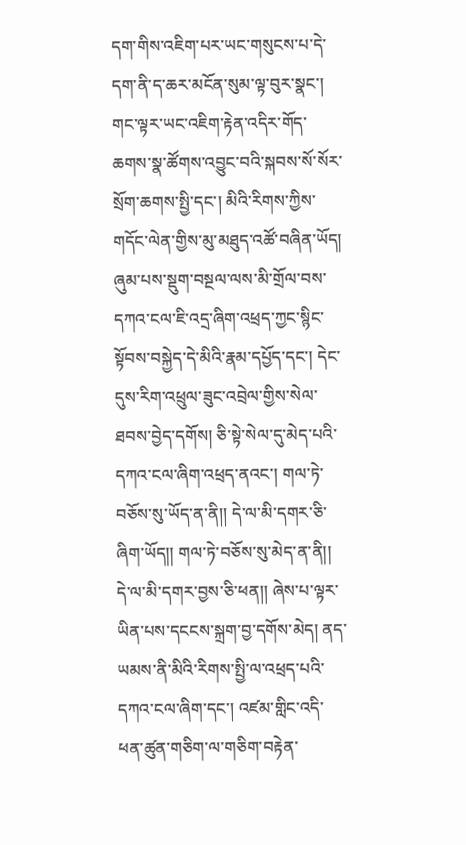དག་གིས་འཇིག་པར་ཡང་གསུངས་པ་དེ་དག་ནི་ད་ཆར་མངོན་སུམ་ལྟ་བུར་སྣང་། གང་ལྟར་ཡང་འཇིག་རྟེན་འདིར་གོད་ཆགས་སྣ་ཚོགས་འབྱུང་བའི་སྐབས་སོ་སོར་སྲོག་ཆགས་སྤྱི་དང་། མིའི་རིགས་ཀྱིས་གདོང་ལེན་གྱིས་མུ་མཐུད་འཚོ་བཞིན་ཡོད། ཞུམ་པས་སྡུག་བསྔལ་ལས་མི་གྲོལ་བས་དཀའ་ངལ་ཇི་འདྲ་ཞིག་འཕྲད་ཀྱང་སྙིང་སྟོབས་བསྐྱེད་དེ་མིའི་རྣམ་དཔྱོད་དང་། དེང་དུས་རིག་འཕྲུལ་ཟུང་འབྲེལ་གྱིས་སེལ་ཐབས་བྱེད་དགོས། ཅི་སྟེ་སེལ་དུ་མེད་པའི་དཀའ་ངལ་ཞིག་འཕྲད་ནའང་། གལ་ཏེ་བཅོས་སུ་ཡོད་ན་ནི།། དེ་ལ་མི་དགར་ཅི་ཞིག་ཡོད།། གལ་ཏེ་བཅོས་སུ་མེད་ན་ནི།། དེ་ལ་མི་དགར་བྱས་ཅི་ཕན།། ཞེས་པ་ལྟར་ཡིན་པས་དངངས་སྐྲག་བྱ་དགོས་མེད། ནད་ཡམས་ནི་མིའི་རིགས་སྤྱི་ལ་འཕྲད་པའི་དཀའ་ངལ་ཞིག་དང་། འཛམ་གླིང་འདི་ཕན་ཚུན་གཅིག་ལ་གཅིག་བརྟེན་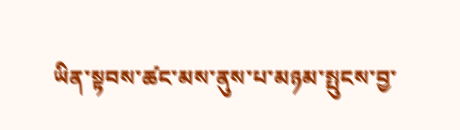ཡིན་སྟབས་ཚང་མས་ནུས་པ་མཉམ་སྤུངས་བྱ་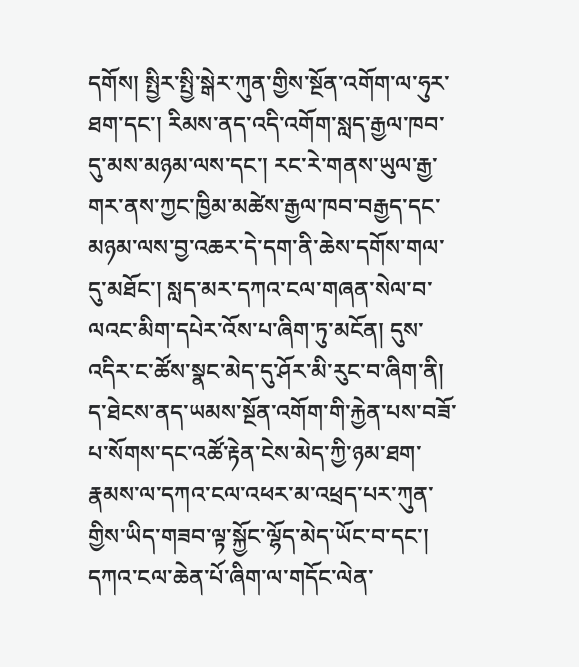དགོས། སྤྱིར་སྤྱི་སྒེར་ཀུན་གྱིས་སྔོན་འགོག་ལ་ཧུར་ཐག་དང་། རིམས་ནད་འདི་འགོག་སླད་རྒྱལ་ཁབ་དུ་མས་མཉམ་ལས་དང་། རང་རེ་གནས་ཡུལ་རྒྱ་གར་ནས་ཀྱང་ཁྱིམ་མཚེས་རྒྱལ་ཁབ་བརྒྱད་དང་མཉམ་ལས་བྱ་འཆར་དེ་དག་ནི་ཆེས་དགོས་གལ་དུ་མཐོང་། སླད་མར་དཀའ་ངལ་གཞན་སེལ་བ་ལའང་མིག་དཔེར་འོས་པ་ཞིག་ཏུ་མངོན། དུས་འདིར་ང་ཚོས་སྣང་མེད་དུ་ཤོར་མི་རུང་བ་ཞིག་ནི། ད་ཐེངས་ནད་ཡམས་སྔོན་འགོག་གི་རྐྱེན་པས་བཟོ་པ་སོགས་དང་འཚོ་རྟེན་ངེས་མེད་ཀྱི་ཉམ་ཐག་རྣམས་ལ་དཀའ་ངལ་འཕར་མ་འཕྲད་པར་ཀུན་གྱིས་ཡིད་གཟབ་ལྟ་སྐྱོང་ལྷོད་མེད་ཡོང་བ་དང་། དཀའ་ངལ་ཆེན་པོ་ཞིག་ལ་གདོང་ལེན་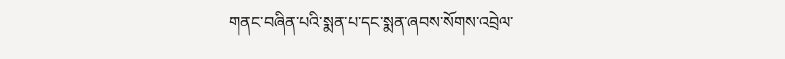གནང་བཞིན་པའི་སྨན་པ་དང་སྨན་ཞབས་སོགས་འབྲེལ་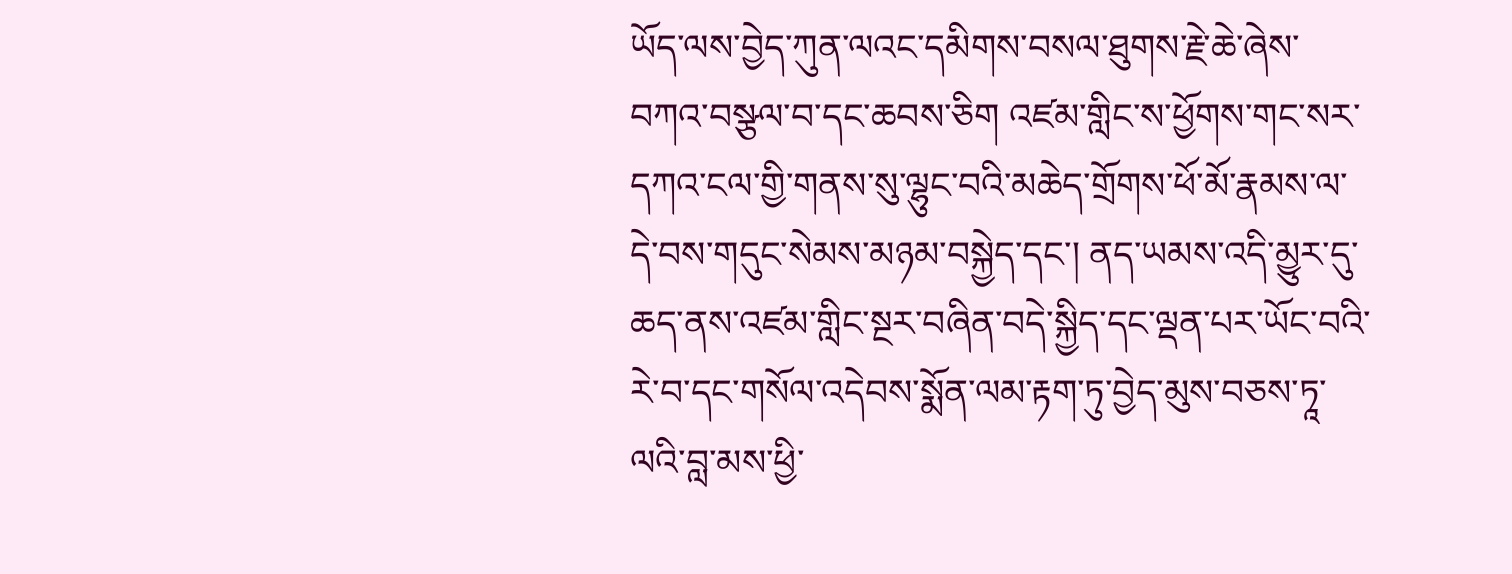ཡོད་ལས་བྱེད་ཀུན་ལའང་དམིགས་བསལ་ཐུགས་རྗེ་ཆེ་ཞེས་བཀའ་བསྩལ་བ་དང་ཆབས་ཅིག འཛམ་གླིང་ས་ཕྱོགས་གང་སར་དཀའ་ངལ་གྱི་གནས་སུ་ལྷུང་བའི་མཆེད་གྲོགས་ཕོ་མོ་རྣམས་ལ་དེ་བས་གདུང་སེམས་མཉམ་བསྐྱེད་དང་། ནད་ཡམས་འདི་མྱུར་དུ་ཆད་ནས་འཛམ་གླིང་སྔར་བཞིན་བདེ་སྐྱིད་དང་ལྡན་པར་ཡོང་བའི་རེ་བ་དང་གསོལ་འདེབས་སྨོན་ལམ་རྟག་ཏུ་བྱེད་མུས་བཅས་ཏཱ་ལའི་བླ་མས་ཕྱི་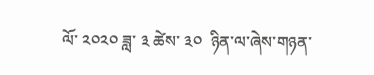ལོ་ ༢༠༢༠ ཟླ་ ༣ ཚེས་ ༣༠  ཉིན་ལ་ཞེས་གཉན་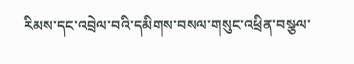རིམས་དང་འབྲེལ་བའི་དམིགས་བསལ་གསུང་འཕྲིན་བསྩལ་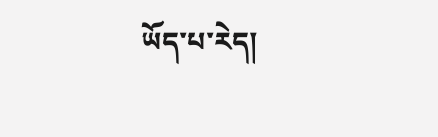ཡོད་པ་རེད།